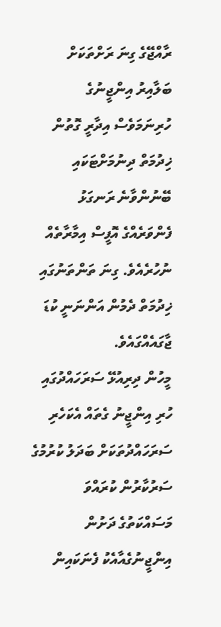ރާއްޖޭގެ ގިނަ ރަށްތަކަށް ބަލާއިރު އިންޖީނުގެ ހުރިނަމަވެސް އިދާރީ ގޮތުން ޚިދުމަތް ދިނުމަށްޓަކައި ބޭނުންވާނެ ރަނގަޅު ފެންވަރެއްގެ އޮފީސް އިމާރާތެއް ނުހުރެއެވެ. ގިނަ ތަންތަނުގައި ޚިދުމަތް ދެމުން އަންނަނީ ކުޑަ ޖާގައެއްގައެވެ.
މީހުން ދިރިއުޅޭ ސަރަހައްދުގައި ހުރި އިންޖީނު ގެތައް އެކަހެރި ސަރަހައްދުތަކަށް ބަދަލު ކުރުމުގެ ސަރުކާރުން ކުރައްވަ މަސައްކަތުގެ ދަށުން އިންޖީނުގެއާއެކު ފެނަކައިން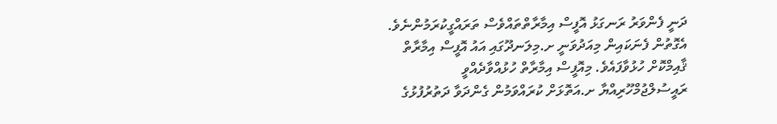ދަނީ ފެންވަރު ރަނގަޅު އޮފީސް އިމާރާތްތައްވެސް ތަރައްގީކުރަމުންނެވެ.
އެގޮތުން ފެނަކައިން މިއަދުވަނީ ށ.މިލަނދޫގައި އައު އޮފީސް އިމާރާތް ޤާއިމްކޮށް ހުޅުވާފައެވެ. މިއޮފީސް އިމާރާތް ހުޅުއްވާދެއްވީ ރައީސުލްޖުމްހޫރިއްޔާ ށ.އަތޮޅަށް ކުރައްވަމުން ގެންދަވާ ދަތުރުފުޅުގެ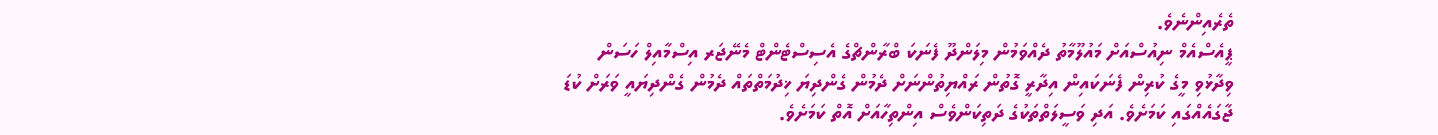ތެރެއިންނެވެ.
ޕީއެސްއެމް ނިއުސްއަށް މައުލޫމާތު ދެއްވަމުން މިލަންދޫ ފެނަކަ ބްރާންޗްގެ އެސިސްޓެންޓް މެނޭޖަރ އިސްމާއިލް ހަސަން ވިދާޅުވި މީގެ ކުރިން ފެނަކައިން އިދާރީ ގޮތުން ރައްޔިތުންނަށް ދެމުން ގެންދިޔަ ޚިދުމަތްތައް ދެމުން ގެންދިޔައީ ވަރަށް ކުޑަ ޖާގައެއްގައި ކަމަށެވެ. އަދި ވަސީލަތްތަކުގެ ދަތިކަންވެސް އިންތިހާއަށް އޮތް ކަމަށެވެ.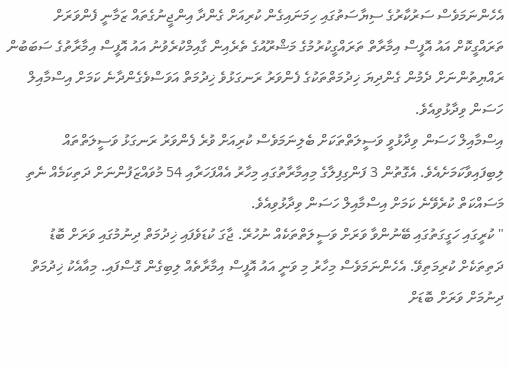އެހެންނަމަވެސް ސަރުކާރުގެ ސިޔާސަތުގައި ހިމަނައިގެން ކުރިއަށް ގެންދާ އިންޖީނުގެތައް ޒަމާނީ ފެންވަރަށް ތަރައްގީކޮށް އައު އޮފީސް އިމާރާތް ތަރައްގީކުރުމުގެ މަޝްރޫއުގެ ތެރެއިން ގާއިމްކުރެވުނު އައު އޮފީސް އިމާރާތުގެ ސަބަބުން ރައްޔިތުންނަށް ދެމުން ގެންދިޔަ ޚިދުމަތްތަކުގެ ފެންވަރު ރަނގަޅުވެ ޚިދުމަތް އަވަސްވެގެންދާނެ ކަމަށް އިސްމާއިލް ހަސަން ވިދާޅުވިއެވެ.
އިސްމާއިލް ހަސަން ވިދާޅުވީ ވަސީލަތްތަކަށް ބެލިނަމަވެސް ކުރިއަށް ވުރެ ފެންވަރު ރަނގަޅު ވަސީލަތްތައް ލިބިފައިވާކަމަށެއެވެ. އެގޮތުން 3 ފަންގިފިލާގެ މިއިމާރާތުގައި މިހާރު އެއްފަހަރާއި 54 މުވައްޒަފުންނަށް ދަތިކަމެއް ނެތި މަސައްކަތް ކުރެވޭނެ ކަމަށް އިސްމާއިލް ހަސަން ވިދާޅުވިއެވެ.
" ކުރީގައި ހަގީގަތުގައި ބޭނުންވާ ވަރަށް ވަސީލަތްތަކެއް ނުހުރޭ. ޖާގަ ކުޑަވެފައި ޚިދުމަތް ދިނުމުގައި ވަރަށް ބޮޑު ދަތިތަކެށް ކުރިމަތިވޭ. އެހެންނަމަވެސް މިހާރު މި ވަނީ އައު އޮފީސް އިމާރާތެއް ލިބިގެން ގޮސްފައި. މިއާއެކު ޚިދުމަތް ދިނުމަށް ވަރަށް ބޮޑަށް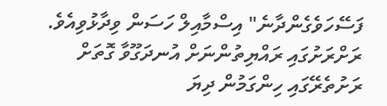ފަސޭހަވެގެންދާނެ" އިސްމާއިލް ހަސަން ވިދާޅުވިއެވެ.
ރަށްރަށުގައި ރައްޔިތުންނަށް އުނދަގޫވާ ގޮތަށް ރަށުތެރޭގައި ހިންގަމުން ދިޔަ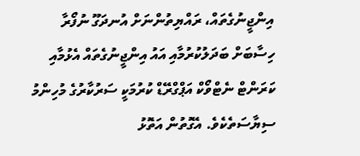އިންޖީނުގެތައް، ރައްޔިތުންނަށް އުނދަގޫ ނުފޯރާ ހިސާބަށް ބަދަލުކުރުމާއި އައު އިންޖީނުގެތައް އެޅުމާއި ކަރަންޓް ނެޓްވޯކް އަޕްގްރޭޑް ކުރުމަކީ ސަރުކާރުގެ މުހިންމު ސިޔާސަތެކެވެ. އެގޮތުން އަތޮޅު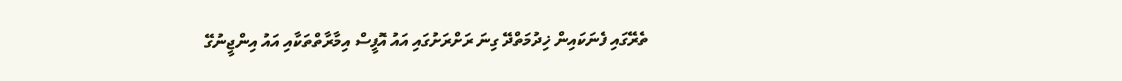ތެރޭގައި ފެނަކައިން ޚިދުމަތްދޭ ގިނަ ރަށްރަށުގައި އައު އޮފީސް އިމާރާތްތަކާއި އައު އިންޖީނުގޭ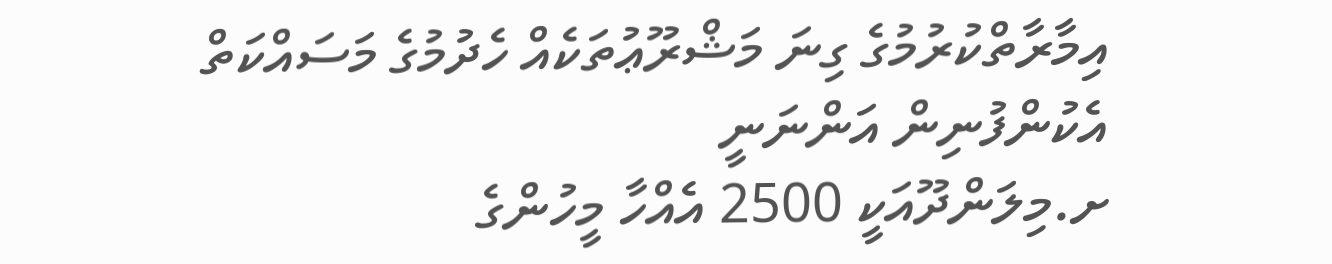އިމާރާތްކުރުމުގެ ގިނަ މަޝްރޫޢުތަކެއް ހެދުމުގެ މަސައްކަތް އެކުންފުނިން އަންނަނީ
ށ.މިލަންދޫއަކީ 2500 އެއްހާ މީހުންގެ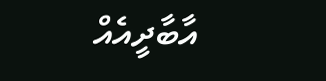އާބާދީއެއް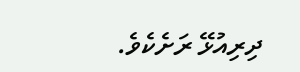ދިރިއުޅޭ ރަށެކެވެ.